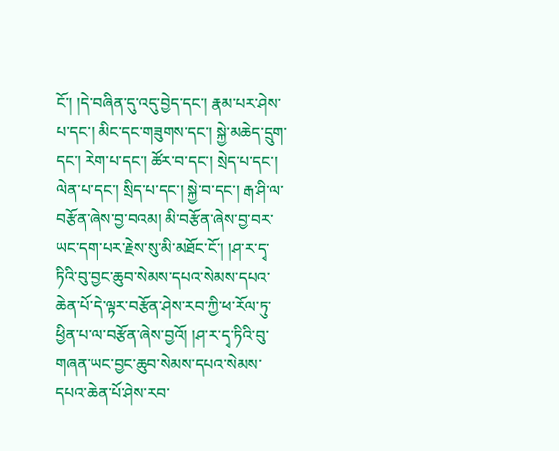ངོ་། །དེ་བཞིན་དུ་འདུ་བྱེད་དང་། རྣམ་པར་ཤེས་པ་དང་། མིང་དང་གཟུགས་དང་། སྐྱེ་མཆེད་དྲུག་དང་། རེག་པ་དང་། ཚོར་བ་དང་། སྲེད་པ་དང་། ལེན་པ་དང་། སྲིད་པ་དང་། སྐྱེ་བ་དང་། རྒ་ཤི་ལ་བརྩོན་ཞེས་བྱ་བའམ། མི་བརྩོན་ཞེས་བྱ་བར་ཡང་དག་པར་རྗེས་སུ་མི་མཐོང་ངོ་། །ཤ་ར་དྭ་ཏིའི་བུ་བྱང་ཆུབ་སེམས་དཔའ་སེམས་དཔའ་ཆེན་པོ་དེ་ལྟར་བརྩོན་ཤེས་རབ་ཀྱི་ཕ་རོལ་ཏུ་ཕྱིན་པ་ལ་བརྩོན་ཞེས་བྱའོ། །ཤ་ར་དྭ་ཏིའི་བུ་གཞན་ཡང་བྱང་ཆུབ་སེམས་དཔའ་སེམས་དཔའ་ཆེན་པོ་ཤེས་རབ་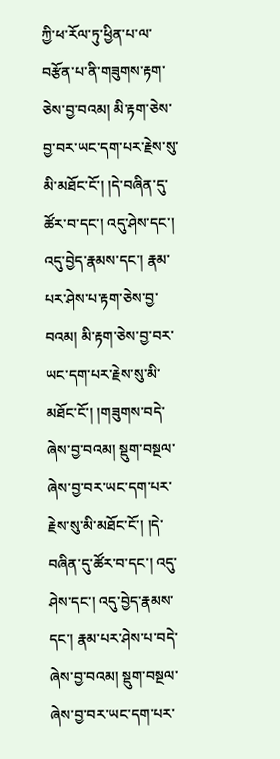ཀྱི་ཕ་རོལ་ཏུ་ཕྱིན་པ་ལ་བརྩོན་པ་ནི་གཟུགས་རྟག་ཅེས་བྱ་བའམ། མི་རྟག་ཅེས་བྱ་བར་ཡང་དག་པར་རྗེས་སུ་མི་མཐོང་ངོ་། །དེ་བཞིན་དུ་ཚོར་བ་དང་། འདུ་ཤེས་དང་། འདུ་བྱེད་རྣམས་དང་། རྣམ་པར་ཤེས་པ་རྟག་ཅེས་བྱ་བའམ། མི་རྟག་ཅེས་བྱ་བར་ཡང་དག་པར་རྗེས་སུ་མི་མཐོང་ངོ་། །གཟུགས་བདེ་ཞེས་བྱ་བའམ། སྡུག་བསྔལ་ཞེས་བྱ་བར་ཡང་དག་པར་རྗེས་སུ་མི་མཐོང་ངོ་། །དེ་བཞིན་དུ་ཚོར་བ་དང་། འདུ་ཤེས་དང་། འདུ་བྱེད་རྣམས་དང་། རྣམ་པར་ཤེས་པ་བདེ་ཞེས་བྱ་བའམ། སྡུག་བསྔལ་ཞེས་བྱ་བར་ཡང་དག་པར་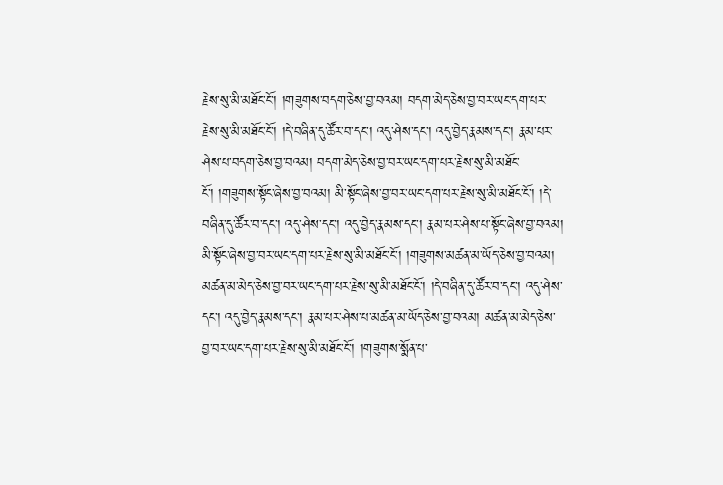རྗེས་སུ་མི་མཐོང་ངོ་། །གཟུགས་བདག་ཅེས་བྱ་བའམ། བདག་མེད་ཅེས་བྱ་བར་ཡང་དག་པར་རྗེས་སུ་མི་མཐོང་ངོ་། །དེ་བཞིན་དུ་ཚོར་བ་དང་། འདུ་ཤེས་དང་། འདུ་བྱེད་རྣམས་དང་། རྣམ་པར་ཤེས་པ་བདག་ཅེས་བྱ་བའམ། བདག་མེད་ཅེས་བྱ་བར་ཡང་དག་པར་རྗེས་སུ་མི་མཐོང་ངོ་། །གཟུགས་སྟོང་ཞེས་བྱ་བའམ། མི་སྟོང་ཞེས་བྱ་བར་ཡང་དག་པར་རྗེས་སུ་མི་མཐོང་ངོ་། །དེ་བཞིན་དུ་ཚོར་བ་དང་། འདུ་ཤེས་དང་། འདུ་བྱེད་རྣམས་དང་། རྣམ་པར་ཤེས་པ་སྟོང་ཞེས་བྱ་བའམ། མི་སྟོང་ཞེས་བྱ་བར་ཡང་དག་པར་རྗེས་སུ་མི་མཐོང་ངོ་། །གཟུགས་མཚན་མ་ཡོད་ཅེས་བྱ་བའམ། མཚན་མ་མེད་ཅེས་བྱ་བར་ཡང་དག་པར་རྗེས་སུ་མི་མཐོང་ངོ་། །དེ་བཞིན་དུ་ཚོར་བ་དང་། འདུ་ཤེས་དང་། འདུ་བྱེད་རྣམས་དང་། རྣམ་པར་ཤེས་པ་མཚན་མ་ཡོད་ཅེས་བྱ་བའམ། མཚན་མ་མེད་ཅེས་བྱ་བར་ཡང་དག་པར་རྗེས་སུ་མི་མཐོང་ངོ་། །གཟུགས་སྨོན་པ་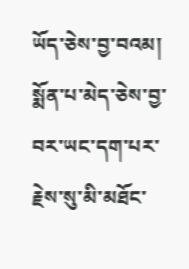ཡོད་ཅེས་བྱ་བའམ། སྨོན་པ་མེད་ཅེས་བྱ་བར་ཡང་དག་པར་རྗེས་སུ་མི་མཐོང་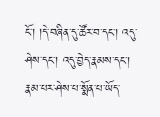ངོ་། །དེ་བཞིན་དུ་ཚོར་བ་དང་། འདུ་ཤེས་དང་། འདུ་བྱེད་རྣམས་དང་། རྣམ་པར་ཤེས་པ་སྨོན་པ་ཡོད་